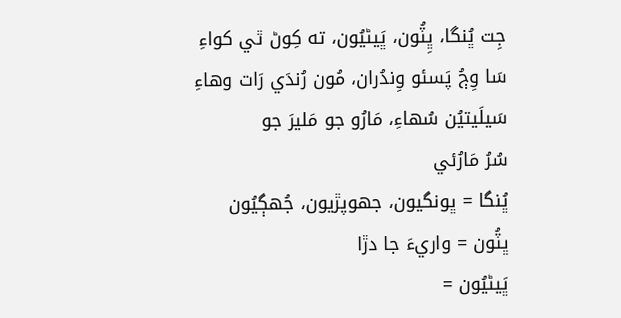جِت ڀُنگا، ڀِٽُون، ڀَيڻيُون، ته کِوڻ ٿي کواءِ
سَا وِڄُ پَسئو وِندُران، مُون رُندَي رَات وهاءِ
سَيلَيتيُن سُهاءِ، مَارُو جو مَليرَ جو
سُرُ مَارُئي
ڀُنگا = ڀونگيون، جهوپڙيون، جُهڳيُون
ڀٽُون = واريءَ جا دڙا
ڀَيڻيُون =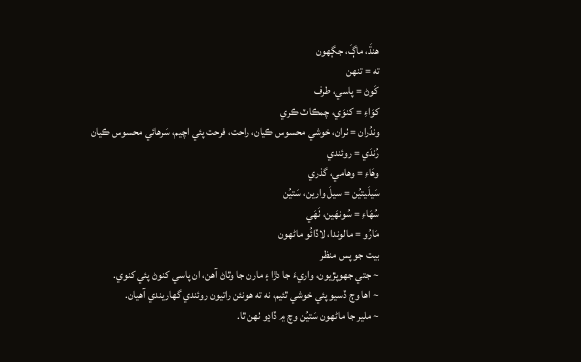هنڌَ، ماڳَ، جڳهون
ته = تنهن
کَوڻ = پاسي، طرف
کوَاءِ = کنوَي، چمڪاٽ ڪري
وندُران = ٺران، خوشي محسوس ڪيان، راحت، فرحت پئي اچيم، سَرهائي محسوس ڪيان
رُندَي = روئندي
وهَاءِ = وهامي، گذري
سَيلَيتيُن = سيلَ وارين، سَتيُن
سُهَاءِ = سُونهَين، ٺَهَي
مَارُو = مالوندا، لاڏائُو ماڻهون
بيت جو پس منظر
~ جتي جهوپڙيون، واريءَ جا دڙا ۽ مارن جا وٿاڻ آهن، ان پاسي کنوڻ پئي کنوي.
~ اها وڄ ڏسيو پئي خوشي ٿئيم، نه ته هونئن راتيون روئندي گهاريندي آهيان.
~ ملير جا ماڻهون سَتيُن وچ ۾ ڏاڍو ٺهن ٿا.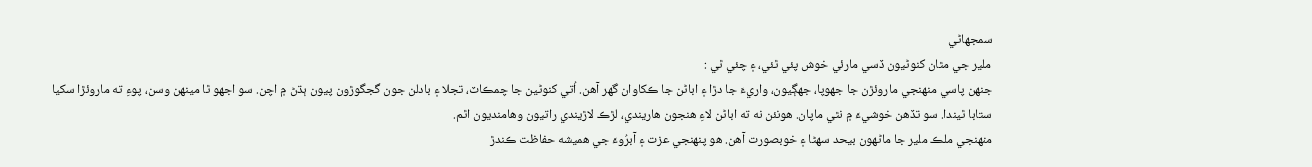سمجهاڻي
ملير جي مٿان کنوڻيون ڏسي مارئي خوش پئي ٿئي، ۽ چئي ٿي :
جنهن پاسي منهنجي ماروئڙن جا جهوپا، جهڳيون، واريءَ جا دڙا ۽ اباڻن جا ڪکاوان گهر آهن. اُتي کنوڻين جا چمڪاٽ، تجلا ۽ بادلن جون گجگوڙون پيون ٻڌڻ ۾ اچن. سو اجهو ٿا مينهن وسن، پوءِ ته ماروئڙا سکيا ستابا ٿيندا. سو تڏهن خوشيءَ ۾ نٿي ماپان. هونئن نه ته اباڻن لاءِ هنجون هاريندي، لڙڪ لاڙيندي راتيون وهامنديون اٿم.
منهنجي ملڪ ملير جا ماڻهون بيحد سهڻا ۽ خوبصورت آهن. هو پنهنجي عزت ۽ آبرُوءَ جي هميشه حفاظت ڪندڙ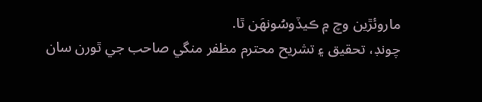ماروئڙين وچ ۾ ڪيڏوسُونهَن ٿا.
چونڊ، تحقيق ۽ تشريح محترم مظفر منگي صاحب جي ٿورن سان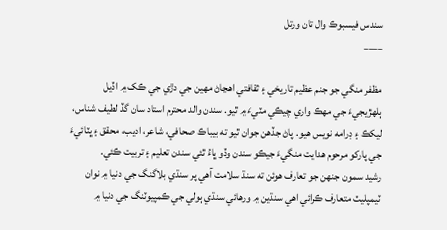سندس فيسبوڪ وال تان ورتل
____

مظفر منگي جو جنم عظيم تاريخي ۽ ثقافتي اهڃاڻ مهين جي دڙي جي ڪک ۾ اڏيل ٻلهڙيجيءَ جي مهڪ واري چيڪي مٽيءَ ۾ ٿيو. سندن والد محترم استاد سان گڏ لطيف شناس، ليکڪ ۽ ڊرامه نويس هيو. پاڻ جڏهن جوان ٿيو ته بيباڪ صحافي، شاعر، اديب، محقق ۽ ڀٽائيءَ جي پارکو مرحوم هدايت منگيءَ جيڪو سندن وڏو ڀاءُ ٿئي سندن تعليم ۽ تربيت ڪئي.
رشيد سمون جنهن جو تعارف هوئن ته سنڌ سلامت آهي پر سنڌي بلاگنگ جي دنيا ۾ نوان ٽيمپليٽ متعارف ڪرائي اهي سنڌين ۾ ورهائي سنڌي ٻولي جي ڪمپيوٽنگ جي دنيا ۾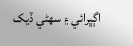اڳڀرائي ۽ سهڻي ڏيک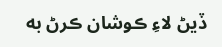ڏيڻ لاءِ ڪوشان ڪرڻ به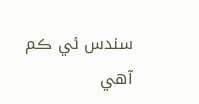سندس ئي ڪم آهي